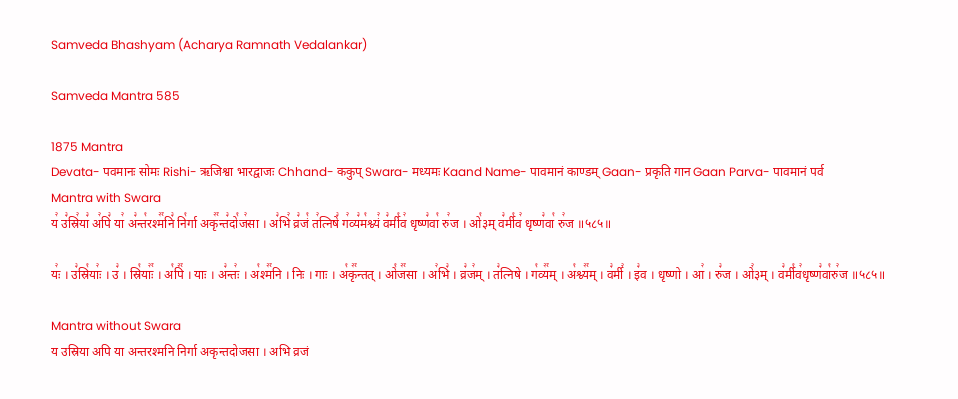Samveda Bhashyam (Acharya Ramnath Vedalankar)

Samveda Mantra 585

1875 Mantra
Devata- पवमानः सोमः Rishi- ऋजिश्वा भारद्वाजः Chhand- ककुप् Swara- मध्यमः Kaand Name- पावमानं काण्डम् Gaan- प्रकृति गान Gaan Parva- पावमानं पर्व
Mantra with Swara
य꣢ उ꣣स्रि꣢या꣣ अ꣢पि꣣ या꣢ अ꣣न्त꣡रश्म꣢꣯नि꣣ नि꣡र्गा अकृ꣢꣯न्त꣣दो꣡ज꣢सा । अ꣣भि꣢ व्र꣣जं꣡ त꣢त्निषे꣣ ग꣢व्य꣣म꣡श्व्यं꣢ व꣣र्मी꣡व꣢ धृष्ण꣣वा꣡ रु꣢ज । ओ꣡३म् व꣣र्मी꣡व꣢ धृष्ण꣣वा꣡ रु꣢ज ॥५८५॥

यः꣢ । उ꣣स्रि꣡याः꣢ । उ꣣ । स्रि꣡याः꣢꣯ । अ꣡पि꣢꣯ । याः । अ꣣न्तः꣢ । अ꣡श्म꣢꣯नि । निः । गाः । अ꣡कृ꣢꣯न्तत् । ओ꣡ज꣢꣯सा । अ꣢भि꣣ । व्र꣣ज꣢म् । त꣣त्निषे । ग꣡व्य꣢꣯म् । अ꣡श्व्य꣢꣯म् । व꣣र्मी꣢ । इ꣣व । धृष्णो । आ꣢ । रु꣣ज । ओ꣢३म् । व꣣र्मी꣡व꣢धृष्ण꣣वा꣡रु꣢ज ॥५८५॥

Mantra without Swara
य उस्रिया अपि या अन्तरश्मनि निर्गा अकृन्तदोजसा । अभि व्रजं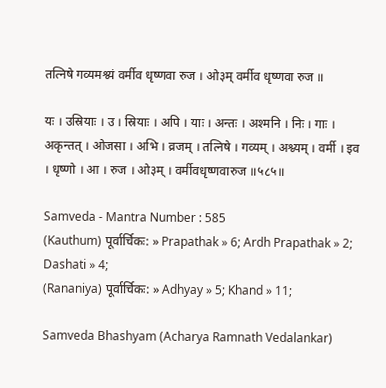तत्निषे गव्यमश्व्यं वर्मीव धृष्णवा रुज । ओ३म् वर्मीव धृष्णवा रुज ॥

यः । उस्रियाः । उ । स्रियाः । अपि । याः । अन्तः । अश्मनि । निः । गाः । अकृन्तत् । ओजसा । अभि । व्रजम् । तत्निषे । गव्यम् । अश्व्यम् । वर्मी । इव । धृष्णो । आ । रुज । ओ३म् । वर्मीवधृष्णवारुज ॥५८५॥

Samveda - Mantra Number : 585
(Kauthum) पूर्वार्चिकः: » Prapathak » 6; Ardh Prapathak » 2; Dashati » 4;
(Rananiya) पूर्वार्चिकः: » Adhyay » 5; Khand » 11;

Samveda Bhashyam (Acharya Ramnath Vedalankar)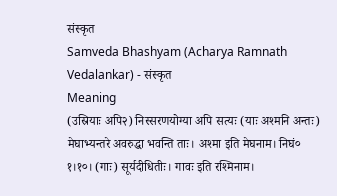संस्कृत
Samveda Bhashyam (Acharya Ramnath Vedalankar) - संस्कृत
Meaning
(उस्रियाः अपि२) निस्सरणयोग्या अपि सत्यः (याः अश्मनि अन्तः) मेघाभ्यन्तरे अवरुद्धा भवन्ति ताः। अश्मा इति मेघनाम। निघं० १।१०। (गाः) सूर्यदीधितीः। गावः इति रश्मिनाम।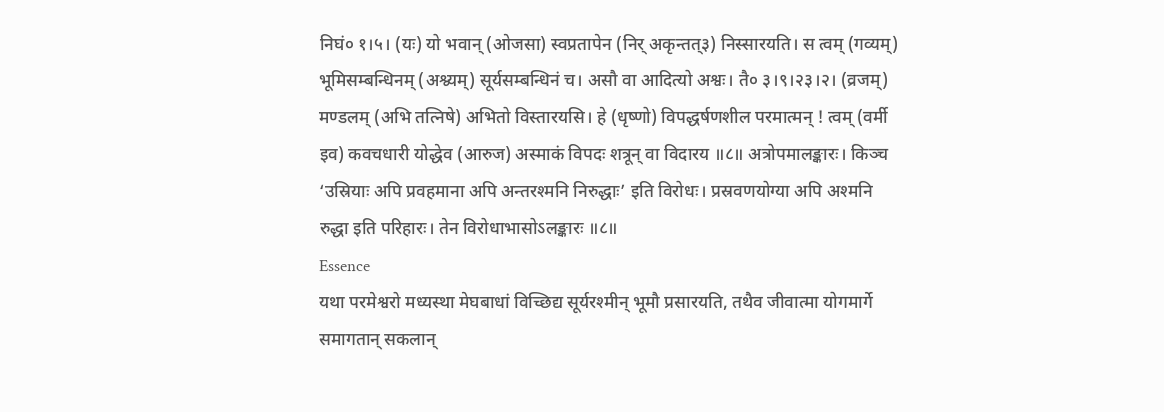निघं० १।५। (यः) यो भवान् (ओजसा) स्वप्रतापेन (निर् अकृन्तत्३) निस्सारयति। स त्वम् (गव्यम्) भूमिसम्बन्धिनम् (अश्व्यम्) सूर्यसम्बन्धिनं च। असौ वा आदित्यो अश्वः। तै० ३।९।२३।२। (व्रजम्) मण्डलम् (अभि तत्निषे) अभितो विस्तारयसि। हे (धृष्णो) विपद्धर्षणशील परमात्मन् ! त्वम् (वर्मी इव) कवचधारी योद्धेव (आरुज) अस्माकं विपदः शत्रून् वा विदारय ॥८॥ अत्रोपमालङ्कारः। किञ्च ‘उस्रियाः अपि प्रवहमाना अपि अन्तरश्मनि निरुद्धाः’ इति विरोधः। प्रस्रवणयोग्या अपि अश्मनि रुद्धा इति परिहारः। तेन विरोधाभासोऽलङ्कारः ॥८॥
Essence
यथा परमेश्वरो मध्यस्था मेघबाधां विच्छिद्य सूर्यरश्मीन् भूमौ प्रसारयति, तथैव जीवात्मा योगमार्गे समागतान् सकलान्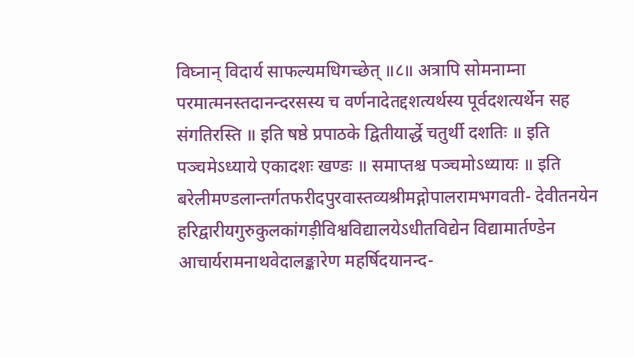विघ्नान् विदार्य साफल्यमधिगच्छेत् ॥८॥ अत्रापि सोमनाम्ना परमात्मनस्तदानन्दरसस्य च वर्णनादेतद्दशत्यर्थस्य पूर्वदशत्यर्थेन सह संगतिरस्ति ॥ इति षष्ठे प्रपाठके द्वितीयार्द्धे चतुर्थी दशतिः ॥ इति पञ्चमेऽध्याये एकादशः खण्डः ॥ समाप्तश्च पञ्चमोऽध्यायः ॥ इति बरेलीमण्डलान्तर्गतफरीदपुरवास्तव्यश्रीमद्गोपालरामभगवती- देवीतनयेन हरिद्वारीयगुरुकुलकांगड़ीविश्वविद्यालयेऽधीतविद्येन विद्यामार्तण्डेन आचार्यरामनाथवेदालङ्कारेण महर्षिदयानन्द-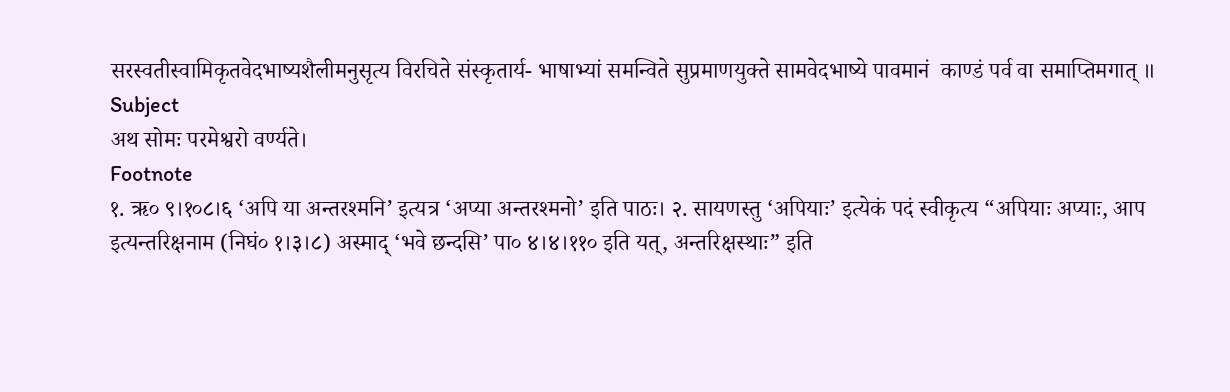सरस्वतीस्वामिकृतवेदभाष्यशैलीमनुसृत्य विरचिते संस्कृतार्य- भाषाभ्यां समन्विते सुप्रमाणयुक्ते सामवेदभाष्ये पावमानं  काण्डं पर्व वा समाप्तिमगात् ॥
Subject
अथ सोमः परमेश्वरो वर्ण्यते।
Footnote
१. ऋ० ९।१०८।६ ‘अपि या अन्तरश्मनि’ इत्यत्र ‘अप्या अन्तरश्मनो’ इति पाठः। २. सायणस्तु ‘अपियाः’ इत्येकं पदं स्वीकृत्य “अपियाः अप्याः, आप इत्यन्तरिक्षनाम (निघं० १।३।८) अस्माद् ‘भवे छन्दसि’ पा० ४।४।११० इति यत्, अन्तरिक्षस्थाः” इति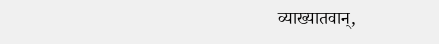व्याख्यातवान्,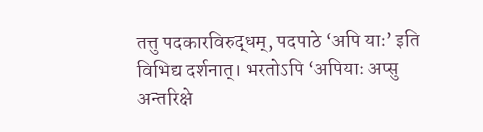तत्तु पदकारविरुद्धम्, पदपाठे ‘अपि याः’ इति विभिद्य दर्शनात्। भरतोऽपि ‘अपियाः अप्सु अन्तरिक्षे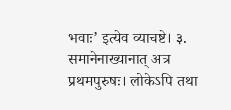भवाः’ इत्येव व्याचष्टे। ३. समानेनाख्यानात् अत्र प्रथमपुरुषः। लोकेऽपि तथा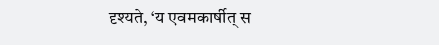दृश्यते, ‘य एवमकार्षीत् स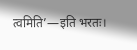त्वमिति’—इति भरतः।